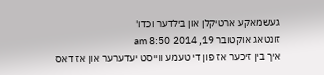געשמאקע ארטיקלן און בילדער וכדו'
זונטאג אוקטובר 19, 2014 8:50 am
איך בין זיכער אז פון די טעמע ווייסט יעדערער און אז דאס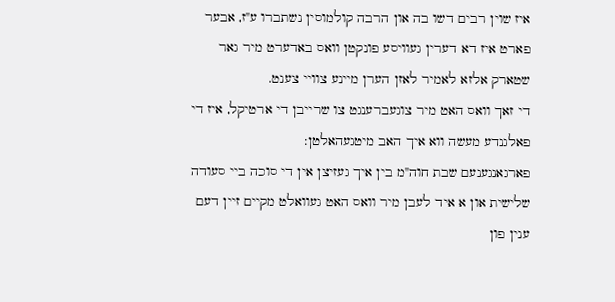איז שוין רבים דשו בה און הרבה קולמוסין נשתברו ע"ז, אבער פארט איז דא דערין געוויסע פונקטן וואס באדערט מיר גאר שטארק אלזא לאמיר לאזן הערן מיינע צוויי צענט.
די זאך וואס האט מיר צוגעברענגט צו שרייבן די ארטיקל, איז די פאלגנדע מעשה ווא איך האב מיטגעהאלטן:
פארגאנגענעם שבת חוה"מ בין איך געזיצן אין די סוכה ביי סעודה שלישית און א איד לעבן מיר וואס האט געוואלט מקיים זיין דעם ענין פון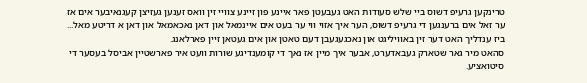טרינקען גרעיפ דשוס ביי שלש סעודות האט געבעטן פאר איינע פון זיינע צוויי זין וואס זענען געזיצן קעגנאיבער אים אז ער זאל אים ברענגען די גרעיפ דשוס, הער איך אזוי ווי ער בעט אים איינמאל און דאן נאכאמאל און דאן א דריטע מאל... ביז ענדליך האט דער זין באוויליגט און נאכגעגעבן דעם טאטן און אים געטאן זיין פארלאנג.
סהאט מיר גאר שטארק געבאדערט, אבער איך מיין אז נאך די קומענדיגע שורות וועט איר פארשטיין אביסל בעסער די סיטואציע.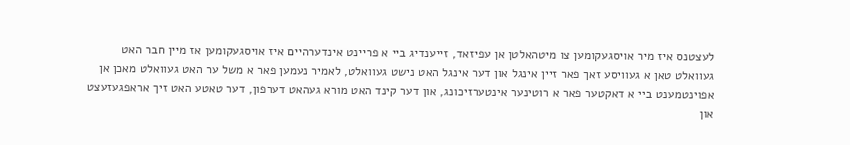לעצטנס איז מיר אויסגעקומען צו מיטהאלטן אן עפיזאד, זייענדיג ביי א פריינט אינדערהיים איז אויסגעקומען אז מיין חבר האט געוואלט טאן א געוויסע זאך פאר זיין אינגל און דער אינגל האט נישט געוואלט, לאמיר נעמען פאר א משל ער האט געוואלט מאכן אן אפוינטמענט ביי א דאקטער פאר א רוטינער אינטערזיכונג, און דער קינד האט מורא געהאט דערפון, דער טאטע האט זיך אראפגעזעצט און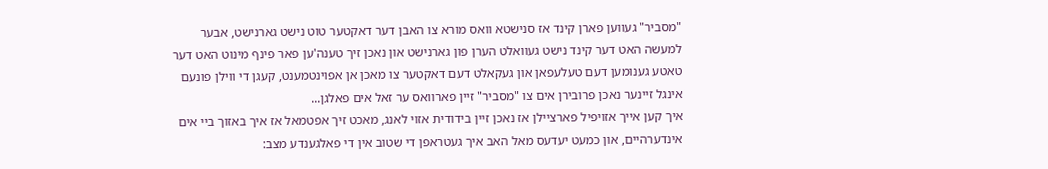"מסביר" געווען פארן קינד אז סנישטא וואס מורא צו האבן דער דאקטער טוט נישט גארנישט, אבער למעשה האט דער קינד נישט געוואלט הערן פון גארנישט און נאכן זיך טענה'ען פאר פינף מינוט האט דער טאטע גענומען דעם טעלעפאן און געקאלט דעם דאקטער צו מאכן אן אפוינטמענט, קעגן די ווילן פונעם אינגל זיינער נאכן פרובירן אים צו "מסביר" זיין פארוואס ער זאל אים פאלגן...
איך קען אייך אזויפיל פארציילן אז נאכן זיין בידודית אזוי לאנג, מאכט זיך אפטמאל אז איך באזוך ביי אים אינדערהיים, און כמעט יעדעס מאל האב איך געטראפן די שטוב אין די פאלגענדע מצב: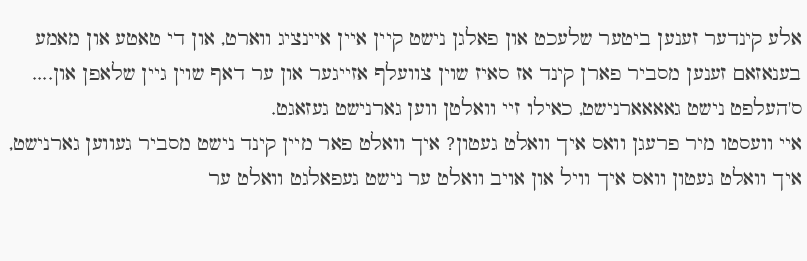אלע קינדער זענען ביטער שלעכט און פאלגן נישט קיין איין איינציג ווארט, און די טאטע און מאמע בענאזאם זענען מסביר פארן קינד אז סאיז שוין צוועלף אזייגער און ער דאף שוין גיין שלאפן און.... ס'העלפט נישט גאאאארנישט, כאילו זיי וואלטן ווען גארנישט געזאגט.
איי וועסטו מיר פרעגן וואס איך וואלט געטון? איך וואלט פאר מיין קינד נישט מסביר געווען גארנישט, איך וואלט געטון וואס איך וויל און אויב וואלט ער נישט געפאלגט וואלט ער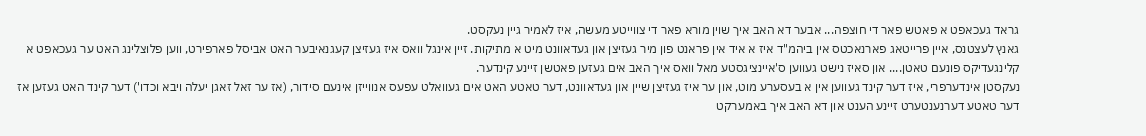גראד געכאפט א פאטש פאר די חוצפה... אבער דא האב איך שוין מורא פאר די צווייטע מעשה, איז לאמיר גיין נעקסט.
גאנץ לעצטנס, איין פרייטאג פארנאכטס אין ביהמ"ד איז א איד אין פראנט פון מיר געזיצן און געדאוונט מיט א מתיקות. זיין אינגל וואס איז געזיצן קעגנאיבער האט אביסל פארפירט, ווען פלוצלינג האט ער געכאפט א קלינגעדיקס פונעם טאטן.... און סאיז נישט געווען ס'איינציגסטע מאל וואס איך האב אים געזען פאטשן זיינע קינדער.
נעקסטן אינדערפרי, איז דער קינד געווען אין א בעסערע מוט, און ער איז געזיצן שיין און געדאוונט, דער טאטע האט אים געוואלט עפעס אנווייזן אינעם סידור, (אז ער זאל זאגן יעלה ויבא וכדו') דער קינד האט געזען אז דער טאטע דערנענטערט זיינע הענט און דא האב איך באמערקט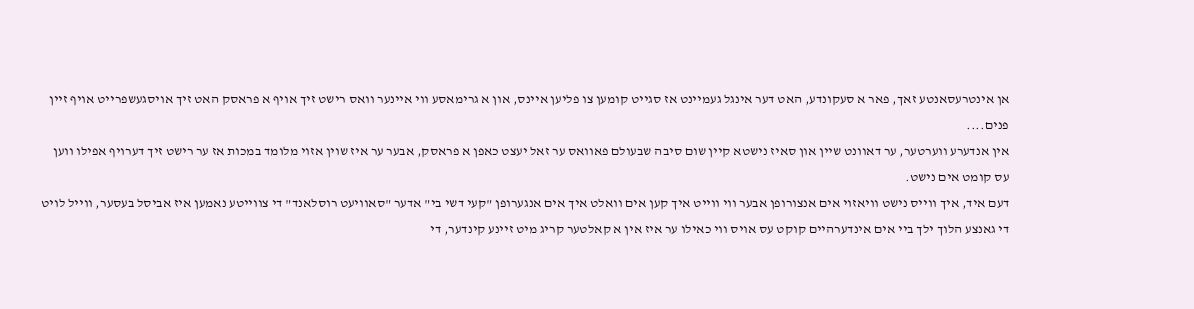אן אינטרעסאנטע זאך, פאר א סעקונדע, האט דער אינגל געמיינט אז סגייט קומען צו פליען איינס, און א גרימאסע ווי איינער וואס רישט זיך אויף א פראסק האט זיך אויסגעשפרייט אויף זיין פנים....
אין אנדערע ווערטער, ער דאוונט שיין און סאיז נישטא קיין שום סיבה שבעולם פאוואס ער זאל יעצט כאפן א פראסק, אבער ער איז שוין אזוי מלומד במכות אז ער רישט זיך דערויף אפילו ווען עס קומט אים נישט.
דעם איד, איך ווייס נישט וויאזוי אים אנצורופן אבער ווי ווייט איך קען אים וואלט איך אים אנגערופן "קעי דשי בי" אדער "סאוויעט רוסלאנד" די צווייטע נאמען איז אביסל בעסער, ווייל לויט די גאנצע הלוך ילך ביי אים אינדערהיים קוקט עס אויס ווי כאילו ער איז אין א קאלטער קריג מיט זיינע קינדער, די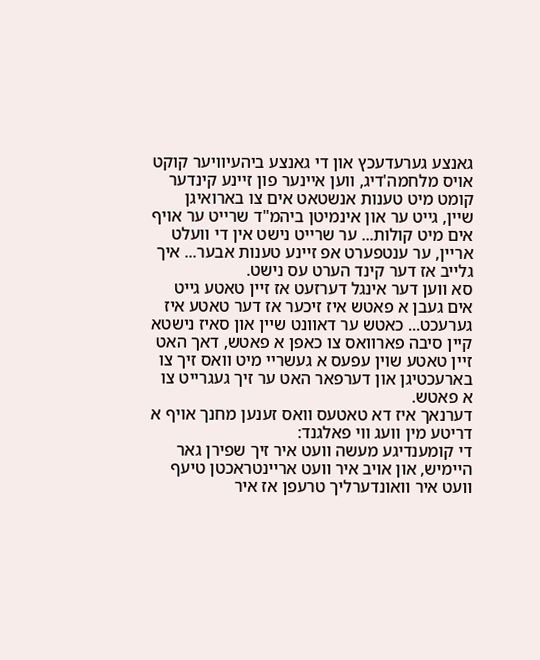גאנצע גערעדעכץ און די גאנצע ביהעיוויער קוקט אויס מלחמה'דיג, ווען איינער פון זיינע קינדער קומט מיט טענות אנשטאט אים צו בארואיגן שיין, גייט ער און אינמיטן ביהמ"ד שרייט ער אויף אים מיט קולות... ער שרייט נישט אין די וועלט אריין, ער ענטפערט אפ זיינע טענות אבער... איך גלייב אז דער קינד הערט עס נישט.
סא ווען דער אינגל דערזעט אז זיין טאטע גייט אים געבן א פאטש איז זיכער אז דער טאטע איז גערעכט... כאטש ער דאוונט שיין און סאיז נישטא קיין סיבה פארוואס צו כאפן א פאטש, דאך האט זיין טאטע שוין עפעס א געשריי מיט וואס זיך צו בארעכטיגן און דערפאר האט ער זיך געגרייט צו א פאטש.
דערנאך איז דא טאטעס וואס זענען מחנך אויף א דריטע מין וועג ווי פאלגנד:
די קומענדיגע מעשה וועט איר זיך שפירן גאר היימיש, און אויב איר וועט אריינטראכטן טיעף וועט איר וואונדערליך טרעפן אז איר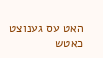האט עס גענוצט כאטש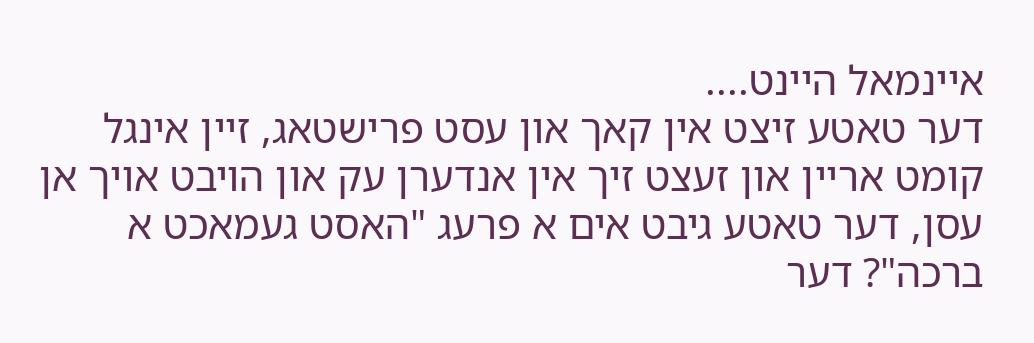איינמאל היינט....
דער טאטע זיצט אין קאך און עסט פרישטאג, זיין אינגל קומט אריין און זעצט זיך אין אנדערן עק און הויבט אויך אן עסן, דער טאטע גיבט אים א פרעג "האסט געמאכט א ברכה"? דער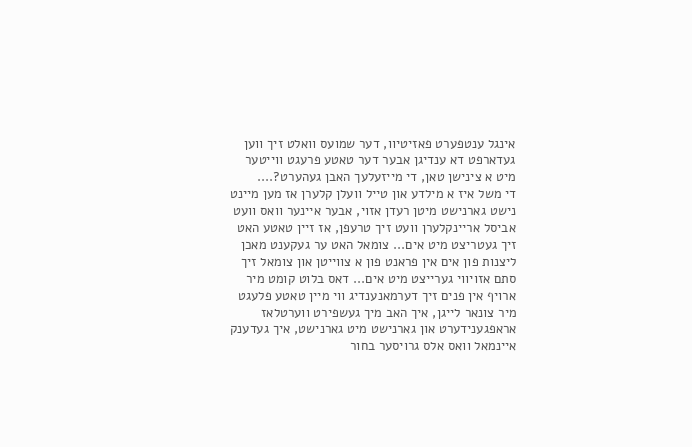אינגל ענטפערט פאזיטיוו, דער שמועס וואלט זיך ווען געדארפט דא ענדיגן אבער דער טאטע פרעגט ווייטער מיט א צינישן טאן, די מייזעלעך האבן געהערט?....
די משל איז א מילדע און טייל וועלן קלערן אז מען מיינט נישט גארנישט מיטן רעדן אזוי, אבער איינער וואס וועט אביסל אריינקלערן וועט זיך טרעפן, אז זיין טאטע האט זיך געטריצט מיט אים... צומאל האט ער געקענט מאכן ליצנות פון אים אין פראנט פון א צווייטן און צומאל זיך סתם אזויווי גערייצט מיט אים... דאס בלוט קומט מיר ארויף אין פנים זיך דערמאנענדיג ווי מיין טאטע פלעגט מיר צונאר לייגן, איך האב מיך געשפירט ווערטלאז אראפגענידערט און גארנישט מיט גארנישט, איך געדענק איינמאל וואס אלס גרויסער בחור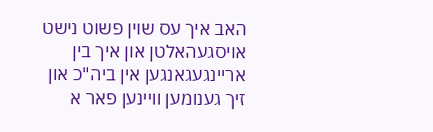האב איך עס שוין פשוט נישט אויסגעהאלטן און איך בין אריינגעגאנגען אין ביה"כ און זיך גענומען וויינען פאר א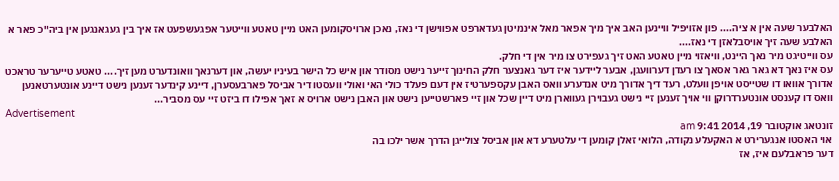האלבער שעה אין א ציה.... פון אזויפיל וויינען האב איך מיך אפאר מאל אינמיטן געדארפט אפווישן די נאז, נאכן ארויסקומען האט מיין טאטע ווייטער אפגעשפעט אז איך בין געגאנגען אין ביה"כ פאר א האלבע שעה זיך אויסבלאזן די נאז....
עס ווייטיגט מיר נאך היינט, וויאזוי מיין טאטע האט זיך געפירט צו מיר אין די חלק.
עס איז נאך דא גאר גאר אסאך צו רעדן דערוועגן, אבער ליידער איז דער גאנצער חלק החינוך זייער נישט מסודר און איש כל הישר בעיניו יעשה, און דערנאך וואונדערט מען זיך.... טאטע טייערער טראכט אדורך אוואו דו שטייסט אויפן וועלט, רעד דיך אדורך מיט אנדערע וואס האבן עקספערטיז אין דעם פעלד כולי האי ואולי וועסטו דיר אביסל פארבעסערן, דיינע קינדער זענען נישט דיינע אונטערטאנען וואס דו קענסט אונטערדרוקן ווי אויך זענען זיי נישט געבוירן געווארן מיט דיין שכל און זיי פארשטייען נישט און האבן נישט ארויס א זאך אפילו דו ביזט זיי עס מסביר...
Advertisement
זונטאג אוקטובר 19, 2014 9:41 am
אוי האסטו אנגערירט א האקעלע נקודה, הלואי זאלן קומען די עלטערע דא און אביסל צולייגן הדרך אשר ילכו בה
דער פראבלעם איז, אז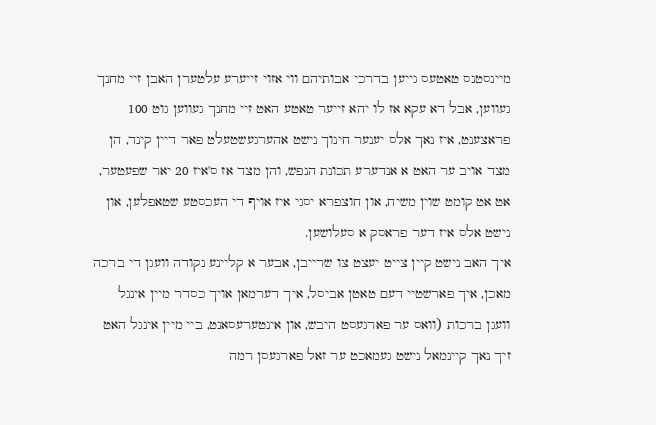מיינסטנס טאטעס גייען בדרכי אבותיהם ווי אזוי זייערע עלטערן האבן זיי מחנך געווען, אבל דא עקא אז לו יהא זייער טאטע האט זיי מחנך געווען גוט 100 פראצענט, איז נאך אלס יענער חינוך נישט אהערגעשטעלט פאר דיין קינד, הן מצד אויב ער האט א אנדערע תכונת הנפש, והן מצד אז ס'איז 20 יאר שפעטער, אט אט קומט שוין משיח, און חוצפרא יסגי איז אויף די העכסטע שטאפלען, און נישט אלס איז דער פראסק א סעלושען.
איך האב נישט קיין צייט יעצט צו שרייבן, אבער א קליינע נקודה וועגן די ברכה מאכן, איך פארשטיי דעם טאטן אביסל, איך דערמאן אויך כסדר מיין אינגל וועגן ברכות (וואס ער פארגעסט היבש, און אינטערעסאנט, ביי מיין אינגל האט זיך נאך קיינמאל נישט געמאכט ער זאל פארגעסן רמה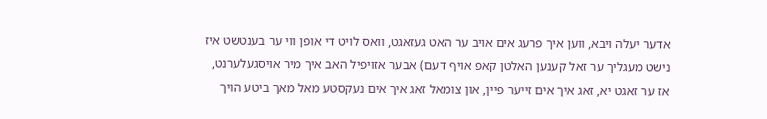אדער יעלה ויבא, ווען איך פרעג אים אויב ער האט געזאגט, וואס לויט די אופן ווי ער בענטשט איז נישט מעגליך ער זאל קענען האלטן קאפ אויף דעם) אבער אזויפיל האב איך מיר אויסגעלערנט, אז ער זאגט יא, זאג איך אים זייער פיין, און צומאל זאג איך אים נעקסטע מאל מאך ביטע הויך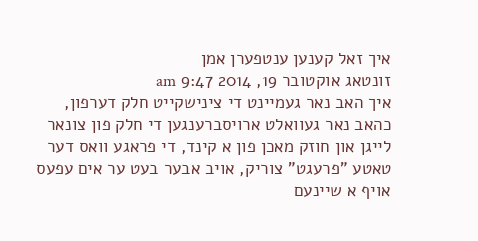איך זאל קענען ענטפערן אמן
זונטאג אוקטובר 19, 2014 9:47 am
איך האב נאר געמיינט די צינישקייט חלק דערפון, כהאב נאר געוואלט ארויסברענגען די חלק פון צונאר לייגן און חוזק מאכן פון א קינד, די פראגע וואס דער טאטע "פרעגט" צוריק, אויב אבער בעט ער אים עפעס אויף א שיינעם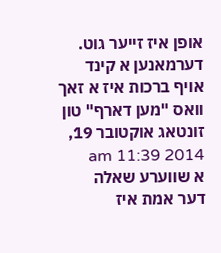אופן איז זייער גוט.
דערמאנען א קינד אויף ברכות איז א זאך וואס "מען דארף" טון
זונטאג אוקטובר 19, 2014 11:39 am
א שווערע שאלה
דער אמת איז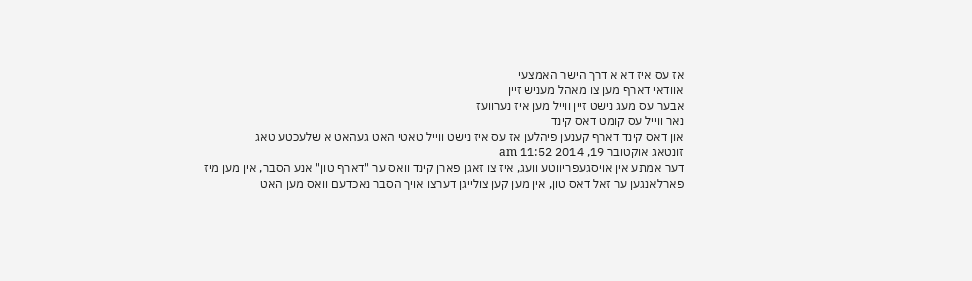אז עס איז דא א דרך הישר האמצעי
אוודאי דארף מען צו מאהל מעניש זיין
אבער עס מעג נישט זיין ווייל מען איז נערוועז
נאר ווייל עס קומט דאס קינד
און דאס קינד דארף קענען פיהלען אז עס איז נישט ווייל טאטי האט געהאט א שלעכטע טאג
זונטאג אוקטובר 19, 2014 11:52 am
דער אמתע אין אויסגעפריווטע וועג, איז צו זאגן פארן קינד וואס ער "דארף טון" אנע הסבר, אין מען מיז פארלאנגען ער זאל דאס טון, אין מען קען צולייגן דערצו אויך הסבר נאכדעם וואס מען האט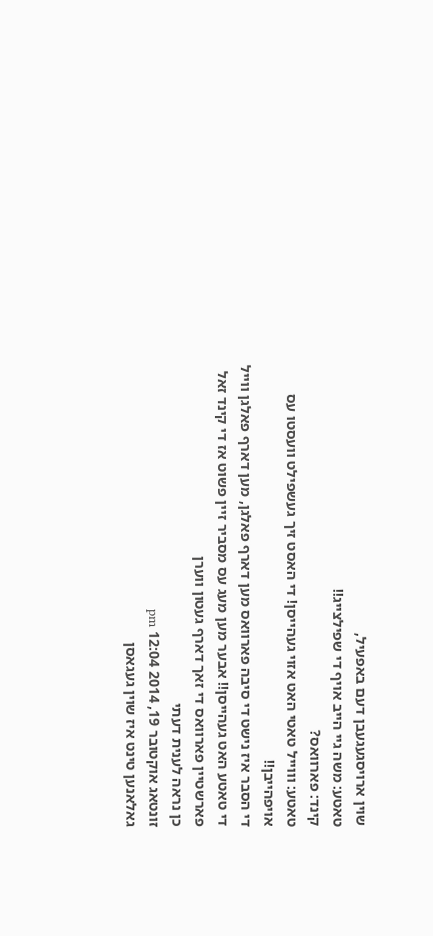שוין ארויסגעגעבן דעם באפעיל,
טאטע: משה גיי הייב אויף די שפילצייג!!
קינד: פארוואס?
טאטע: וווייל טאטי האט אזוי געהייסן! די האסט זיך געשפילט וועסטו עס אויפהייבן!!
די הסבר איז נישט די סיבה פארוואס מען דארף פאלגן, מען דארף פאלגן ווייל די טאטע האט געהייסן!! אבער מען מעג עס מסביר זיין פשוט אז די קינד זאל פארשטיין פארוואס די זאך דארף געטון ווערן
כן נראה לענית דעתי
זונטאג אוקטובר 19, 2014 12:04 pm
גאלאנען טינט איז שוין געגאסן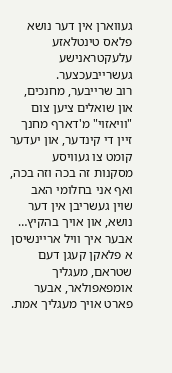געווארן אין דער נושא פלאס טינטלאזע עלעקטראנישע געשרייבעכצער.
רוב שרייבער, מחנכים, און שואלים ציען צום "וויאזוי" מ'דארף מחנך זיין די קינדער, און יעדער קומט צו געוויסע מסקנות זה בכה וזה בכה, ואף אני בחלומי האב שוין געשריבן אין דער נושא, און אויך בהקיץ… אבער איך וויל אריינשיסן א פלאקן קעגן דעם שטראם, מעגליך אומפאפולאר, אבער פארט אויך מעגליך אמת.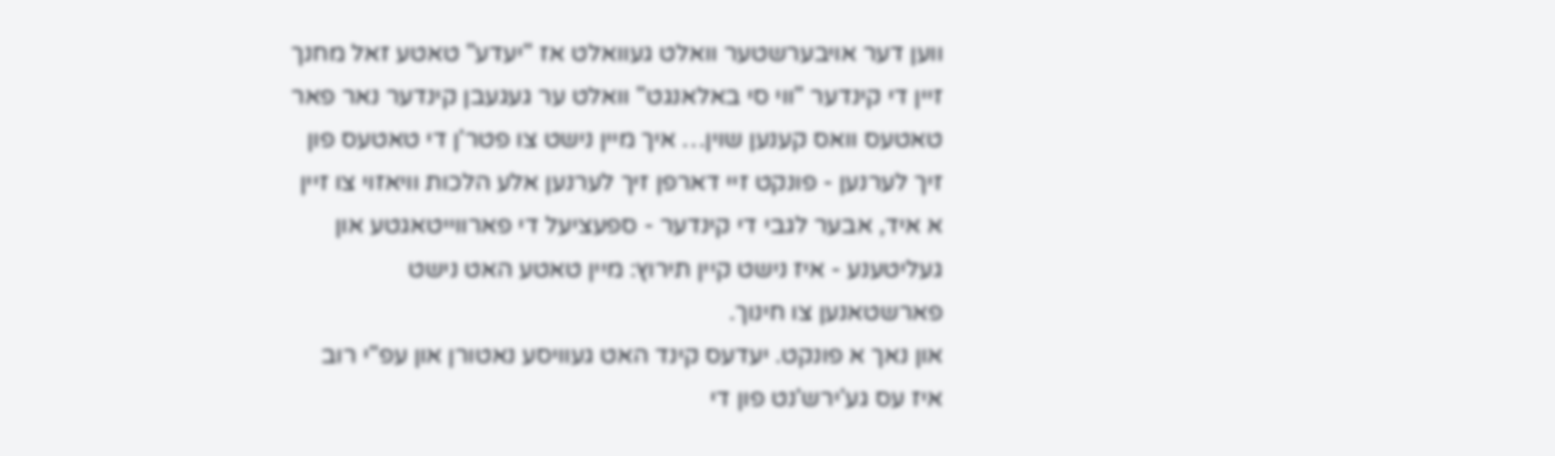ווען דער אויבערשטער וואלט געוואלט אז "יעדע" טאטע זאל מחנך זיין די קינדער "ווי סי באלאנגט" וואלט ער געגעבן קינדער נאר פאר טאטעס וואס קענען שוין… איך מיין נישט צו פטר'ן די טאטעס פון זיך לערנען - פונקט זיי דארפן זיך לערנען אלע הלכות וויאזוי צו זיין א איד, אבער לגבי די קינדער - ספעציעל די פארווייטאגטע און געליטענע - איז נישט קיין תירוץ: מיין טאטע האט נישט פארשטאנען צו חינוך.
און נאך א פונקט. יעדעס קינד האט געוויסע נאטורן און עפ"י רוב איז עס גע'ירש'נט פון די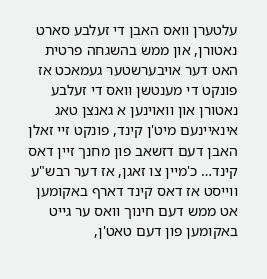עלטערן וואס האבן די זעלבע סארט נאטורן, און ממש בהשגחה פרטית האט דער אויבערשטער געמאכט אז פונקט די מענטשן וואס די זעלבע נאטורן און וואוינען א גאנצן טאג אינאיינעם מיט'ן קינד, פונקט זיי זאלן האבן דעם דזשאב פון מחנך זיין דאס קינד… כ'מיין צו זאגן, אז דער רבש"ע ווייסט אז דאס קינד דארף באקומען אט ממש דעם חינוך וואס ער גייט באקומען פון דעם טאט'ן,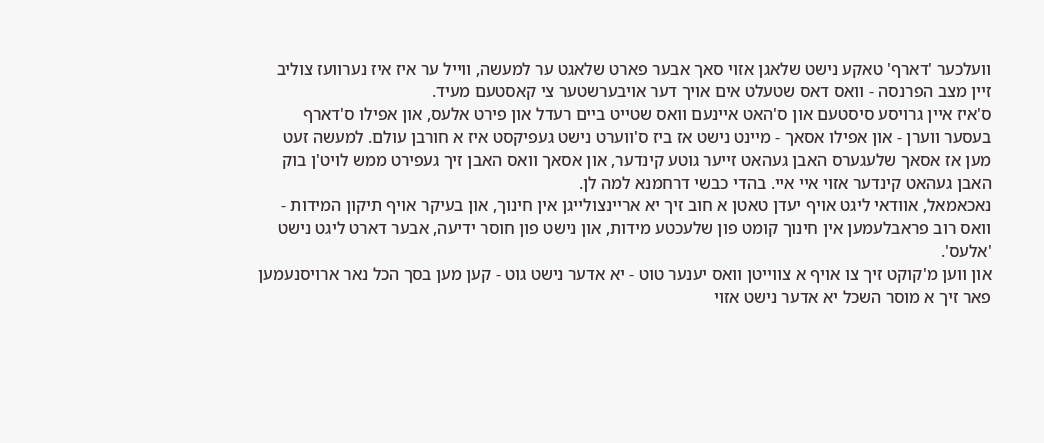וועלכער 'דארף' טאקע נישט שלאגן אזוי סאך אבער פארט שלאגט ער למעשה, ווייל ער איז איז נערוועז צוליב זיין מצב הפרנסה - וואס דאס שטעלט אים אויך דער אויבערשטער צי קאסטעם מעיד.
ס'איז איין גרויסע סיסטעם און ס'האט איינעם וואס שטייט ביים רעדל און פירט אלעס, און אפילו ס'דארף בעסער ווערן - און אפילו אסאך - מיינט נישט אז ביז ס'ווערט נישט געפיקסט איז א חורבן עולם. למעשה זעט מען אז אסאך שלעגערס האבן געהאט זייער גוטע קינדער, און אסאך וואס האבן זיך געפירט ממש לויט'ן בוק האבן געהאט קינדער אזוי איי איי. בהדי כבשי דרחמנא למה לן.
נאכאמאל, אוודאי ליגט אויף יעדן טאטן א חוב זיך יא אריינצולייגן אין חינוך, און בעיקר אויף תיקון המידות - וואס רוב פראבלעמען אין חינוך קומט פון שלעכטע מידות, און נישט פון חוסר ידיעה, אבער דארט ליגט נישט 'אלעס'.
און ווען מ'קוקט זיך צו אויף א צווייטן וואס יענער טוט - יא אדער נישט גוט - קען מען בסך הכל נאר ארויסנעמען פאר זיך א מוסר השכל יא אדער נישט אזוי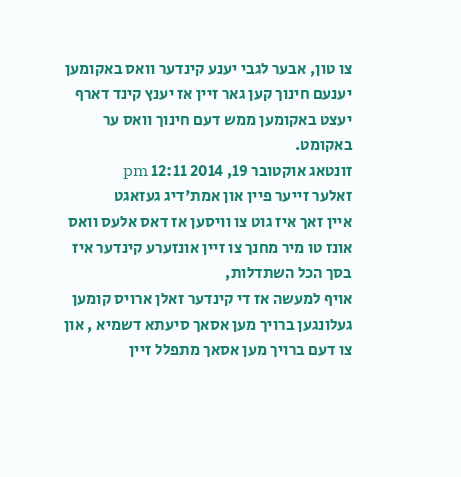צו טון, אבער לגבי יענע קינדער וואס באקומען יענעם חינוך קען גאר זיין אז יענץ קינד דארף יעצט באקומען ממש דעם חינוך וואס ער באקומט.
זונטאג אוקטובר 19, 2014 12:11 pm
זאלער זייער פיין און אמת'דיג געזאגט
איין זאך איז גוט צו וויסען אז דאס אלעס וואס אונז טו מיר מחנך צו זיין אונזערע קינדער איז בסך הכל השתדלות,
אויף למעשה אז די קינדער זאלן ארויס קומען געלונגען ברויך מען אסאך סיעתא דשמיא , און צו דעם ברויך מען אסאך מתפלל זיין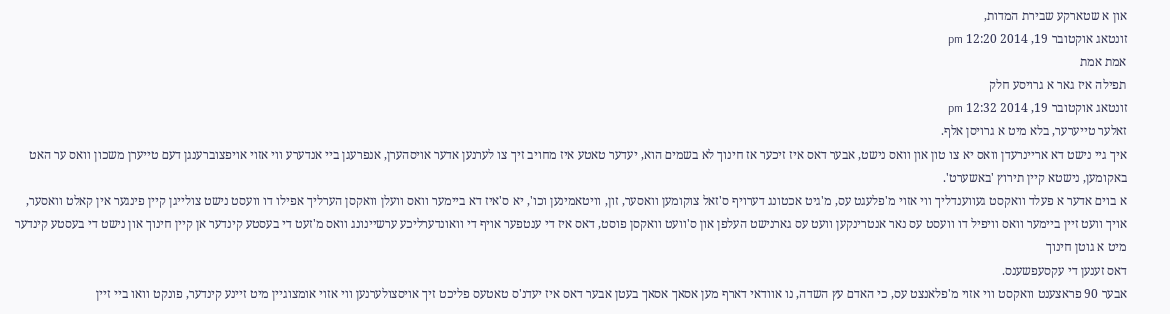און א שטארקע שבירת המדות,
זונטאג אוקטובר 19, 2014 12:20 pm
אמת אמת
תפילה איז גאר א גרויסע חלק
זונטאג אוקטובר 19, 2014 12:32 pm
זאלער טייערער, בלא מיט א גרויסן אלף.
איך גיי נישט דא אריינרעדן וואס יא צו טון און וואס נישט, אבער דאס איז זיכער אז חינוך לא בשמים הוא, יעדער טאטע איז מחויב זיך צו לערנען אדער אויסהערן, אנפרעגן ביי אנדערע ווי אזוי אויפצוברענגן דעם טייערן משכון וואס ער האט באקומען, נישטא קיין תירוץ 'באשערט'.
א בוים אדער א פעלד וואקסט געווענדליך ווי אזוי מ'פלעגט עס, מ'גיט אכטונג דערויף ס'זאל צוקומען וואסער, זון, וויטאמינען וכו', יא ס'איז דא ביימער וואס וועלן וואקסן הערליך אפילו דו וועסט נישט צולייגן קיין פינגער אין קאלט וואסער, אויך וועט זיין ביימער וואס וויפיל דו וועסט עס נאר אנטרינקען וועט עס גארנישט העלפן און ס'וועט וואקסן פוסט, דאס איז די ענטפער אויף די וואונדערליכע ערשיינונג וואס מ'זעט די בעסטע קינדער אן קיין חינוך און נישט די בעסטע קינדער מיט א גוטן חינוך
דאס זענען די עקסעפשענס.
אבער 90 פראצענט וואקסט ווי אזוי מ'פלאנצט עס, כי האדם עץ השדה, נו אוודאי דארף מען אסאך אסאך בעטן אבער דאס איז יעדנ'ס טאטעס פליכט זיך אויסצולערנען ווי אזוי אומצוגיין מיט זיינע קינדער, פונקט וואו ביי זיין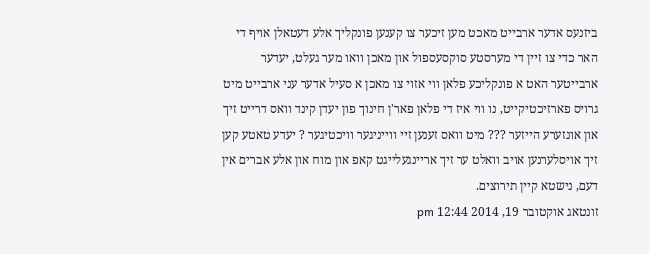ביזנעס אדער ארבייט מאכט מען זיכער צו קענען פונקליך אלע דעטאלן אויף די האר כדי צו זיין די מערסטע סוקסעספול און מאכן וואו מער געלט, יעדער ארבייטער האט א פונקליכע פלאן ווי אזוי צו מאכן א סעיל אדער עני ארבייט מיט גרויס פארזיכטיקייט, נו ווי איז די פלאן פאר'ן חינוך פון יעדן קינד וואס דרייט זיך און אונזערע הייזער ??? מיט וואס זענען זיי ווייניגער וויכטיגער ? יעדע טאטע קען זיך אויסלערנען אויב וואלט ער זיך אריינגעלייגט קאפ און מוח און אלע אברים אין דעם, נישטא קיין תירוצים.
זונטאג אוקטובר 19, 2014 12:44 pm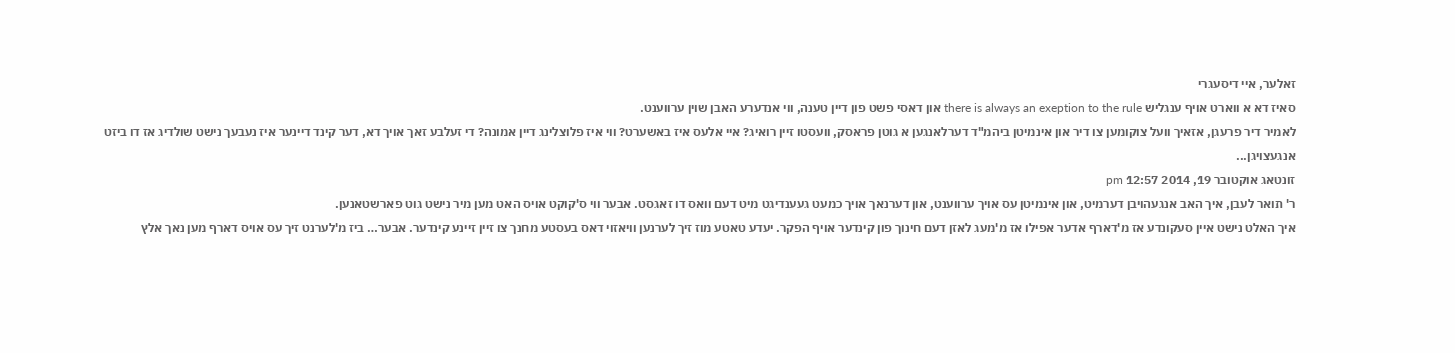זאלער, איי דיסעגרי
סאיז דא א ווארט אויף ענגליש there is always an exeption to the rule און דאסי פשט פון דיין טענה, ווי אנדערע האבן שוין ערווענט.
לאמיר דיר פרעגן, אזאיך וועל צוקומען צו דיר און אינמיטן ביהמ"ד דערלאנגען א גוטן פראסק, וועסטו זיין רואיג? איי אלעס איז באשערט? ווי איז פלוצלינג דיין אמונה? די זעלבע זאך אויך דא, דער קינד דיינער איז נעבעך נישט שולדיג אז דו ביזט אנגעצויגן...
זונטאג אוקטובר 19, 2014 12:57 pm
ר' תואר לעבן, איך האב אנגעהויבן דערמיט, און אינמיטן עס אויך ערווענט, און דערנאך אויך כמעט געענדיגט מיט דעם וואס דו זאגסט. אבער ווי ס'קוקט אויס האט מען מיר נישט גוט פארשטאנען.
איך האלט נישט איין סעקונדע אז מ'דארף אדער אפילו אז מ'מעג לאזן דעם חינוך פון קינדער אויף הפקר. יעדע טאטע מוז זיך לערנען וויאזוי דאס בעסטע מחנך צו זיין זיינע קינדער. אבער… ביז מ'לערנט זיך עס אויס דארף מען נאך אלץ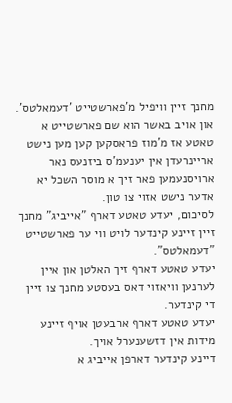מחנך זיין וויפיל מ'פארשטייט 'דעמאלטס'. און אויב באשר הוא שם פארשטייט א טאטע אז מ'מוז פראסקען קען מען נישט אריינרעדן אין יענעמ'ס ביזנעס נאר ארויסנעמען פאר זיך א מוסר השכל יא אדער נישט אזוי צו טון.
לסיכום, יעדע טאטע דארף "אייביג" מחנך זיין זיינע קינדער לויט ווי ער פארשטייט "דעמאלטס".
יעדע טאטע דארף זיך האלטן און איין לערנען וויאזוי דאס בעסטע מחנך צו זיין די קינדער.
יעדע טאטע דארף ארבעטן אויף זיינע מידות אין דזשענערל אויך.
דיינע קינדער דארפן אייביג א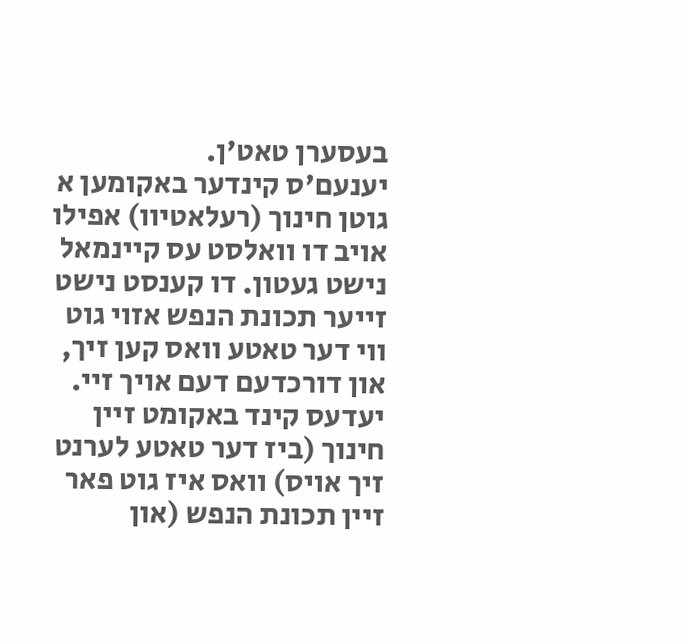בעסערן טאט'ן.
יענעם'ס קינדער באקומען א גוטן חינוך (רעלאטיוו) אפילו אויב דו וואלסט עס קיינמאל נישט געטון. דו קענסט נישט זייער תכונת הנפש אזוי גוט ווי דער טאטע וואס קען זיך, און דורכדעם דעם אויך זיי.
יעדעס קינד באקומט זיין חינוך (ביז דער טאטע לערנט זיך אויס) וואס איז גוט פאר זיין תכונת הנפש (און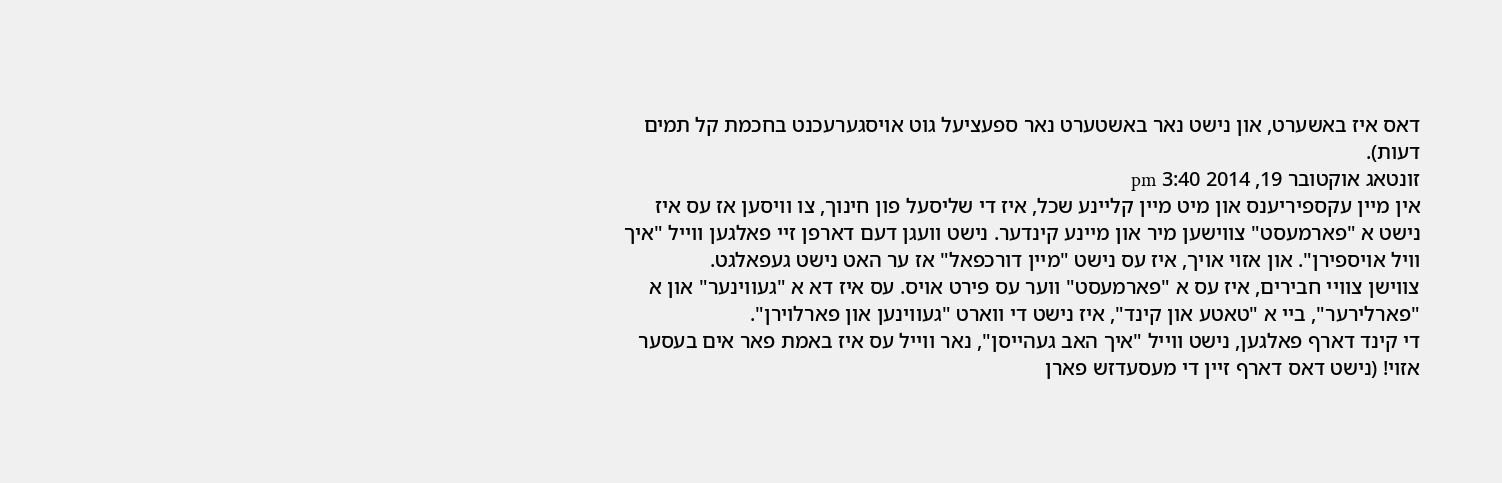דאס איז באשערט, און נישט נאר באשטערט נאר ספעציעל גוט אויסגערעכנט בחכמת קל תמים דעות).
זונטאג אוקטובר 19, 2014 3:40 pm
אין מיין עקספיריענס און מיט מיין קליינע שכל, איז די שליסעל פון חינוך, צו וויסען אז עס איז נישט א "פארמעסט" צווישען מיר און מיינע קינדער. נישט וועגן דעם דארפן זיי פאלגען ווייל "איך וויל אויספירן". און אזוי אויך, איז עס נישט "מיין דורכפאל" אז ער האט נישט געפאלגט.
צווישן צוויי חבירים, איז עס א "פארמעסט" ווער עס פירט אויס. עס איז דא א "געווינער" און א "פארלירער", ביי א "טאטע און קינד", איז נישט די ווארט "געווינען און פארלוירן".
די קינד דארף פאלגען, נישט ווייל "איך האב געהייסן", נאר ווייל עס איז באמת פאר אים בעסער אזוי! (נישט דאס דארף זיין די מעסעדזש פארן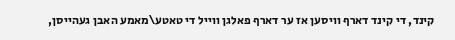קינד, די קינד דארף וויסען אז ער דארף פאלגן ווייל די טאטע\מאמע האבן געהייסן,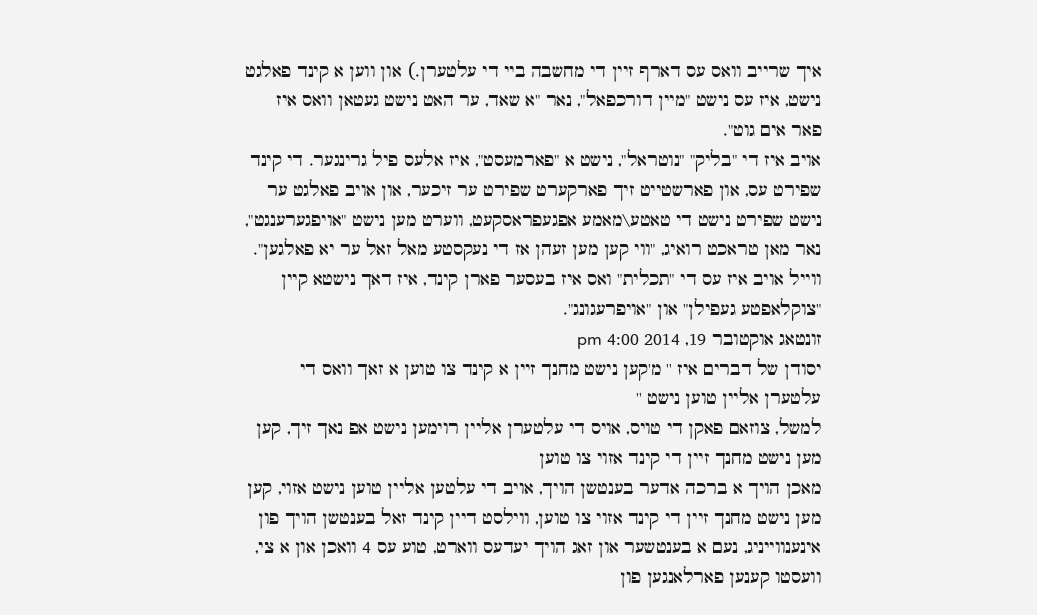איך שרייב וואס עס דארף זיין די מחשבה ביי די עלטערן.) און ווען א קינד פאלגט נישט, איז עס נישט "מיין דורכפאל", נאר "א שאד, ער האט נישט געטאן וואס איז פאר אים גוט".
אויב איז די "בליק" "נוטראל", נישט א "פארמעסט", איז אלעס פיל גרינגער. די קינד שפירט עס, און פארשטייט זיך פארקערט שפירט ער זיכער, און אויב פאלגט ער נישט שפירט נישט די טאטע\מאמע אפגעפראסקעט, ווערט מען נישט "אויפגערענגט", נאר מאן טראכט רואיג, "ווי קען מען זעהן אז די נעקסטע מאל זאל ער יא פאלגען". ווייל אויב איז עס די "תכלית" ואס איז בעסער פארן קינד, איז דאך נישטא קיין "צוקלאפטע געפילן" און "אויפרעגונג".
זונטאג אוקטובר 19, 2014 4:00 pm
יסודן של דברים איז '' מ'קען נישט מחנך זיין א קינד צו טוען א זאך וואס די עלטערן אליין טוען נישט ''
למשל, צוזאם פאקן די טויס, אויס די עלטערן אליין רוימען נישט אפ נאך זיך, קען מען נישט מחנך זיין די קינד אזוי צו טוען
מאכן הויך א ברכה אדער בענטשן הויך, אויב די עלטען אליין טוען נישט אזוי, קען מען נישט מחנך זיין די קינד אזוי צו טוען, ווילסט דיין קינד זאל בענטשן הויך פון אינענווייניג, נעם א בענטשער און זאג הויך יעדעס ווארט, טוע עס 4 וואכן און א צי, וועסטו קענען פארלאנגען פון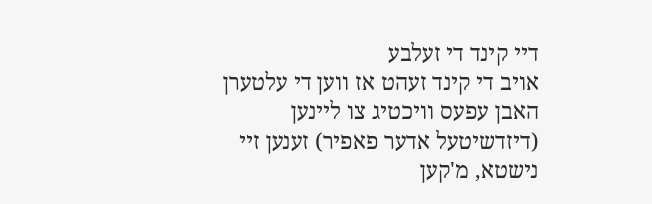דיי קינד די זעלבע
אויב די קינד זעהט אז ווען די עלטערן האבן עפעס וויכטיג צו ליינען (דיזדשיטעל אדער פאפיר) זענען זיי נישטא, מ'קען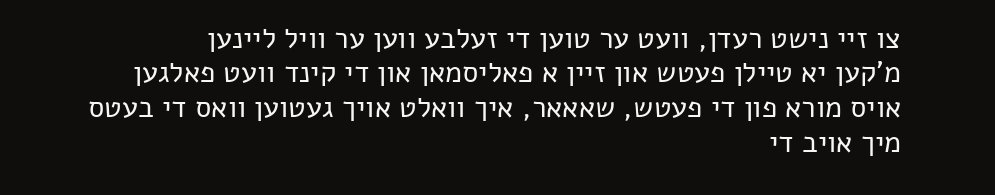צו זיי נישט רעדן, וועט ער טוען די זעלבע ווען ער וויל ליינען
מ'קען יא טיילן פעטש און זיין א פאליסמאן און די קינד וועט פאלגען אויס מורא פון די פעטש, שאאאר, איך וואלט אויך געטוען וואס די בעטס מיך אויב די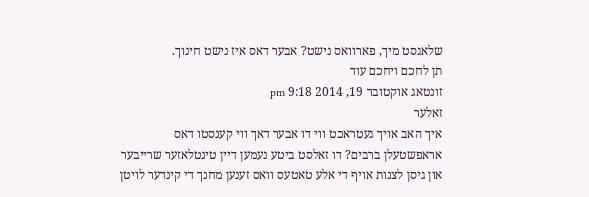שלאגסט מיך, פארוואס נישט? אבער דאס איז נישט חינוך.
תן לחכם ויחכם עוד
זונטאג אוקטובר 19, 2014 9:18 pm
זאלער
איך האב אויך געטראכט ווי דו אבער דאך ווי קענסטו דאס אראפשטעלן ברבים? דו זאלסט ביטע נעמען דיין טינטלאזער שרייבער און גיסן לצנות אויף די אלע טאטעס וואס זענען מחנך די קינדער לויטן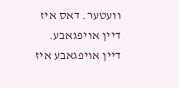וועטער. דאס איז דיין אויפגאבע. דיין אויפגאבע איז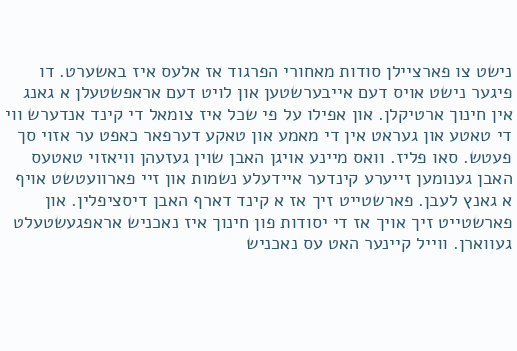נישט צו פארציילן סודות מאחורי הפרגוד אז אלעס איז באשערט. דו פיגער נישט אויס דעם אייבערשטען און לויט דעם אראפשטעלן א גאנג אין חינוך ארטיקלן. און אפילו על פי שכל איז צומאל די קינד אנדערש ווי די טאטע און געראט אין די מאמע און טאקע דערפאר כאפט ער אזוי סך פעטש. סאו פליז. וואס מיינע אויגן האבן שוין געזעהן וויאזוי טאטעס האבן גענומען זייערע קינדער איידעלע נשמות און זיי פארוועטשט אויף א גאנץ לעבן. פארשטייט זיך אז א קינד דארף האבן דיסציפלין. און פארשטייט זיך אויך אז די יסודות פון חינוך איז נאכניש אראפגעשטעלט געווארן. ווייל קיינער האט עס נאכניש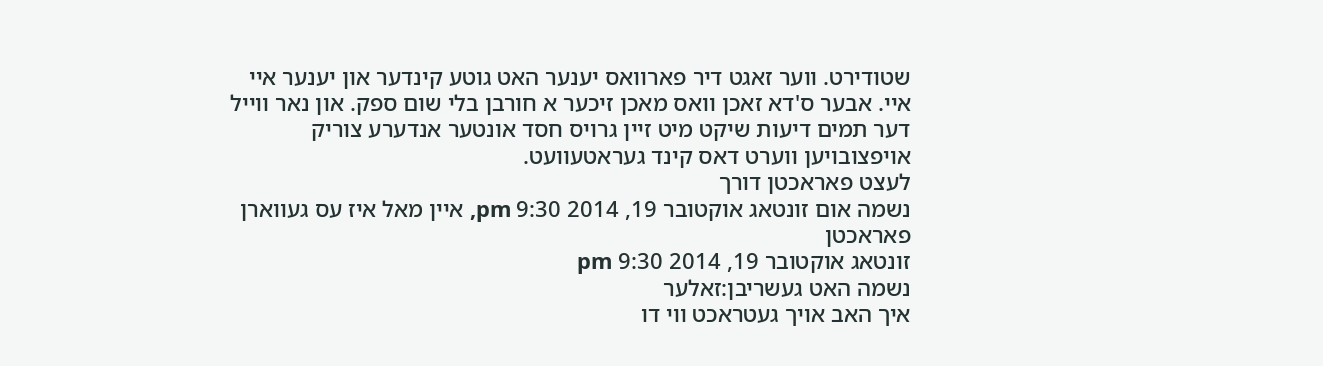שטודירט. ווער זאגט דיר פארוואס יענער האט גוטע קינדער און יענער איי איי. אבער ס'דא זאכן וואס מאכן זיכער א חורבן בלי שום ספק. און נאר ווייל דער תמים דיעות שיקט מיט זיין גרויס חסד אונטער אנדערע צוריק אויפצובויען ווערט דאס קינד געראטעוועט.
לעצט פאראכטן דורך
נשמה אום זונטאג אוקטובר 19, 2014 9:30 pm, איין מאל איז עס געווארן פאראכטן
זונטאג אוקטובר 19, 2014 9:30 pm
נשמה האט געשריבן:זאלער
איך האב אויך געטראכט ווי דו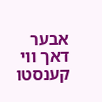אבער דאך ווי קענסטו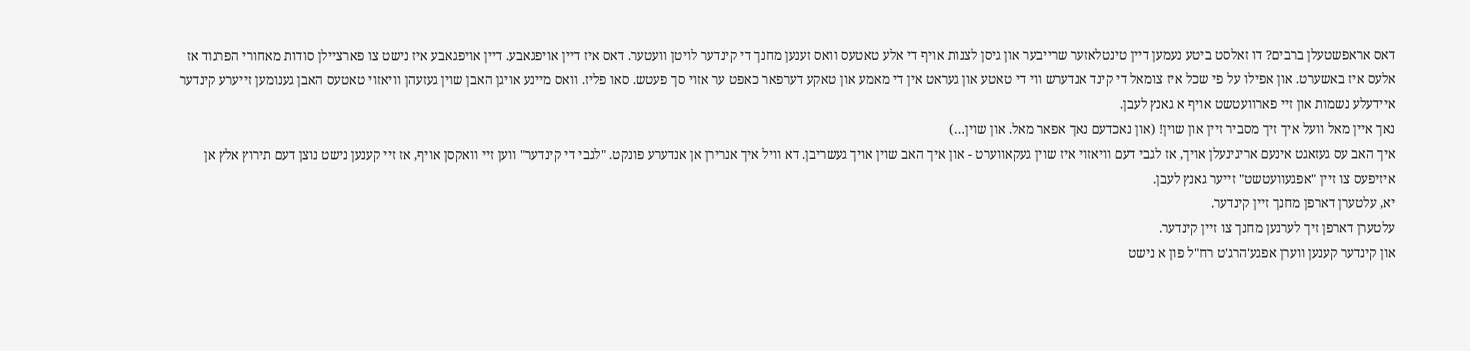דאס אראפשטעלן ברבים? דו זאלסט ביטע נעמען דיין טינטלאזער שרייבער און גיסן לצנות אויף די אלע טאטעס וואס זענען מחנך די קינדער לויטן וועטער. דאס איז דיין אויפגאבע. דיין אויפגאבע איז נישט צו פארציילן סודות מאחורי הפרגוד אז אלעס איז באשערט. און אפילו על פי שכל איז צומאל די קינד אנדערש ווי די טאטע און געראט אין די מאמע און טאקע דערפאר כאפט ער אזוי סך פעטש. סאו פליז. וואס מיינע אויגן האבן שוין געזעהן וויאזוי טאטעס האבן גענומען זייערע קינדער איידעלע נשמות און זיי פארוועטשט אויף א גאנץ לעבן.
נאך איין מאל וועל איך זיך מסביר זיין און שוין! (און נאכדעם נאך אפאר מאל. און שוין…)
איך האב עס געזאגט אינעם אריגינעלן אויך, אז לגבי דעם וויאזוי איז שוין געקאווערט - און איך האב שוין אויך געשריבן. דא וויל איך אנרירן אן אנדערע פונקט. "לגבי די קינדער" ווען זיי וואקסן אויף, אז זיי קענען נישט נוצן דעם תירוץ אלץ אן איזיפעס צו זיין "אפגעוועטשט" זייער גאנץ לעבן.
יא, עלטערן דארפן מחנך זיין קינדער.
עלטערן דארפן זיך לערנען מחנך צו זיין קינדער.
און קינדער קענען ווערן אפגע'הרג'ט רח"ל פון א נישט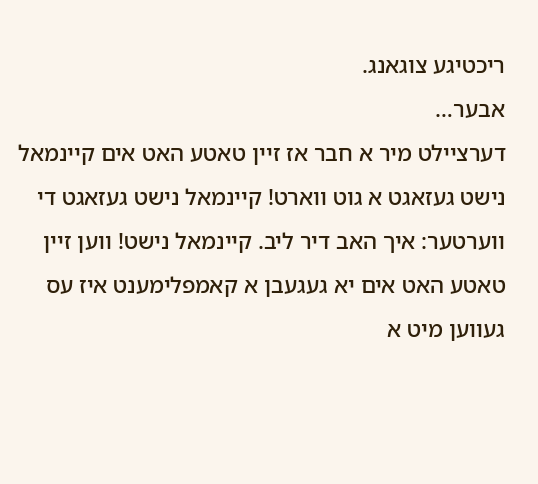ריכטיגע צוגאנג.
אבער…
דערציילט מיר א חבר אז זיין טאטע האט אים קיינמאל נישט געזאגט א גוט ווארט! קיינמאל נישט געזאגט די ווערטער: איך האב דיר ליב. קיינמאל נישט! ווען זיין טאטע האט אים יא געגעבן א קאמפלימענט איז עס געווען מיט א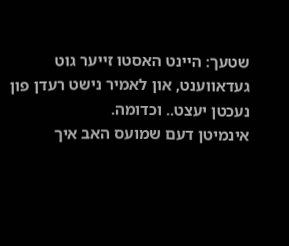שטעך: היינט האסטו זייער גוט געדאווענט, און לאמיר נישט רעדן פון נעכטן יעצט.. וכדומה.
אינמיטן דעם שמועס האב איך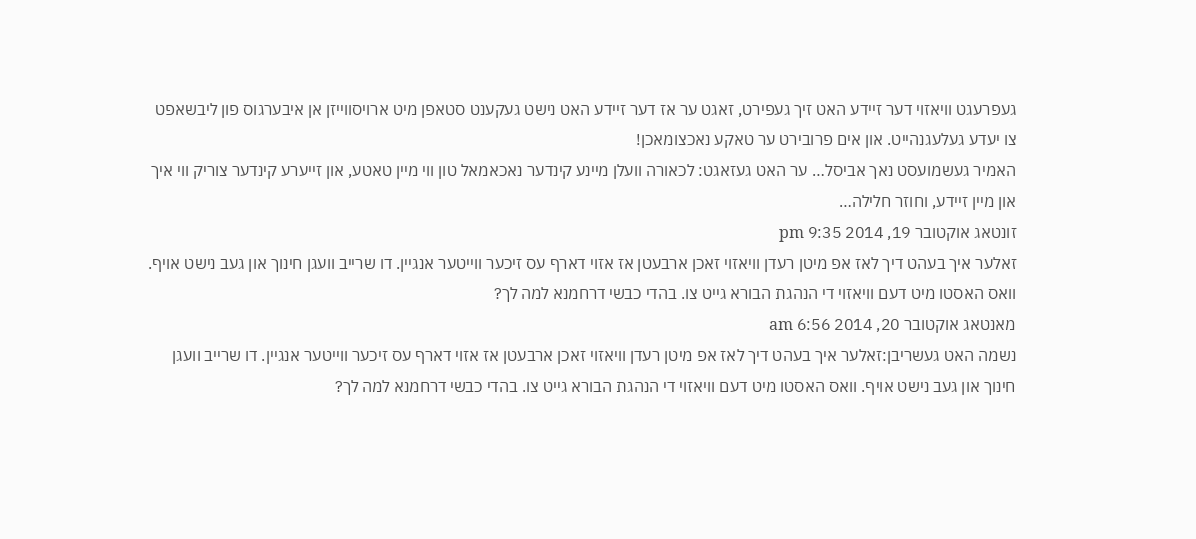געפרעגט וויאזוי דער זיידע האט זיך געפירט, זאגט ער אז דער זיידע האט נישט געקענט סטאפן מיט ארויסווייזן אן איבערגוס פון ליבשאפט צו יעדע געלעגנהייט. און אים פרובירט ער טאקע נאכצומאכן!
האמיר געשמועסט נאך אביסל… ער האט געזאגט: לכאורה וועלן מיינע קינדער נאכאמאל טון ווי מיין טאטע, און זייערע קינדער צוריק ווי איך און מיין זיידע, וחוזר חלילה…
זונטאג אוקטובר 19, 2014 9:35 pm
זאלער איך בעהט דיך לאז אפ מיטן רעדן וויאזוי זאכן ארבעטן אז אזוי דארף עס זיכער ווייטער אנגיין. דו שרייב וועגן חינוך און געב נישט אויף. וואס האסטו מיט דעם וויאזוי די הנהגת הבורא גייט צו. בהדי כבשי דרחמנא למה לך?
מאנטאג אוקטובר 20, 2014 6:56 am
נשמה האט געשריבן:זאלער איך בעהט דיך לאז אפ מיטן רעדן וויאזוי זאכן ארבעטן אז אזוי דארף עס זיכער ווייטער אנגיין. דו שרייב וועגן חינוך און געב נישט אויף. וואס האסטו מיט דעם וויאזוי די הנהגת הבורא גייט צו. בהדי כבשי דרחמנא למה לך?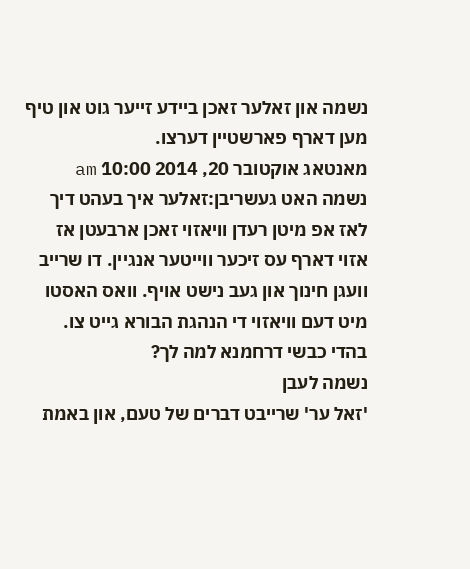נשמה און זאלער זאכן ביידע זייער גוט און טיף מען דארף פארשטיין דערצו.
מאנטאג אוקטובר 20, 2014 10:00 am
נשמה האט געשריבן:זאלער איך בעהט דיך לאז אפ מיטן רעדן וויאזוי זאכן ארבעטן אז אזוי דארף עס זיכער ווייטער אנגיין. דו שרייב וועגן חינוך און געב נישט אויף. וואס האסטו מיט דעם וויאזוי די הנהגת הבורא גייט צו. בהדי כבשי דרחמנא למה לך?
נשמה לעבן
'זאל ער' שרייבט דברים של טעם, און באמת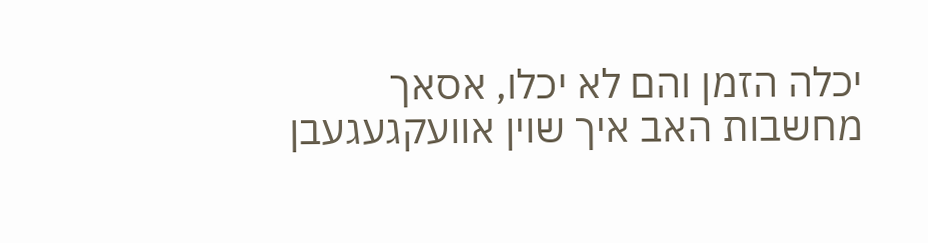יכלה הזמן והם לא יכלו, אסאך מחשבות האב איך שוין אוועקגעגעבן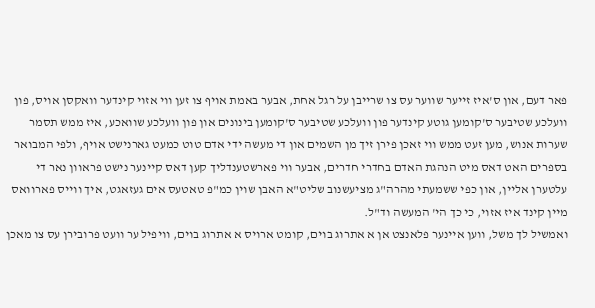פאר דעם, און ס'איז זייער שווער עס צו שרייבן על רגל אחת, אבער באמת אויף צו זען ווי אזוי קינדער וואקסן אויס, פון וועלכע שטיבער ס'קומען גוטע קינדער פון וועלכע שטיבער ס'קומען בינונים און פון וועלכע שוואכע, איז ממש תסמר שערות אנוש, מען זעט ממש ווי זאכן פירן זיך מן השמים און די מעשה ידי אדם טוט כמעט גארנישט אויף, ולפי המבואר בספרים האט דאס מיט הנהגת האדם בחדרי חדרים, אבער ווי פארשטענדליך קען דאס קיינער נישט פראוון נאר די עלטערן אליין, און כפי ששמעתי מהרה"ג מציעשנוב שליט"א האבן שוין כמ"פ טאטעס אים געזאגט, איך ווייס פארוואס מיין קינד איז אזוי, כי כך הי' המעשה וד"ל.
ואמשיל לך משל, ווען איינער פלאנצט אן א אתרוג בוים, קומט ארויס א אתרוג בוים, וויפיל ער וועט פרובירן עס צו מאכן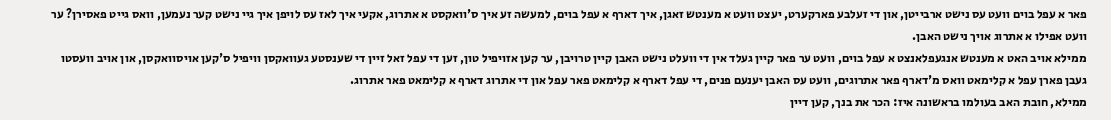פאר א עפל בוים וועט עס נישט ארבייטן, און די זעלבע פארקערט, יעצט וועט א מענטש זאגן, איך דארף א עפל בוים, למעשה זע איך ס'וואקסט א אתרוג, אקעי איך לאז עס לויפן איך גיי נישט קער נעמען, וואס גייט פאסירן? ער וועט אפילו א אתרוג אויך נישט האבן.
ממילא אויב האט א מענטש אנגעפלאנצט א עפל בוים, וועט ער פאר קיין געלד אין די וועלט נישט האבן קיין טרויבן, ער קען אזויפיל טון, זען די עפל זאל זיין די שענסטע געוואקסן וויפיל ס'קען אויסוואקסן, און אויב וועסטו געבן פארן עפל א קלימאט וואס מ'דארף פאר אתרוגים, וועט עס האבן יענעם פנים, די עפל דארף א קלימאט פאר עפל און די אתרוג דארף א קלימאט פאר אתרוג.
ממילא, חובת האב בעולמו בראשונה איז: הכר את בנך, קען דיין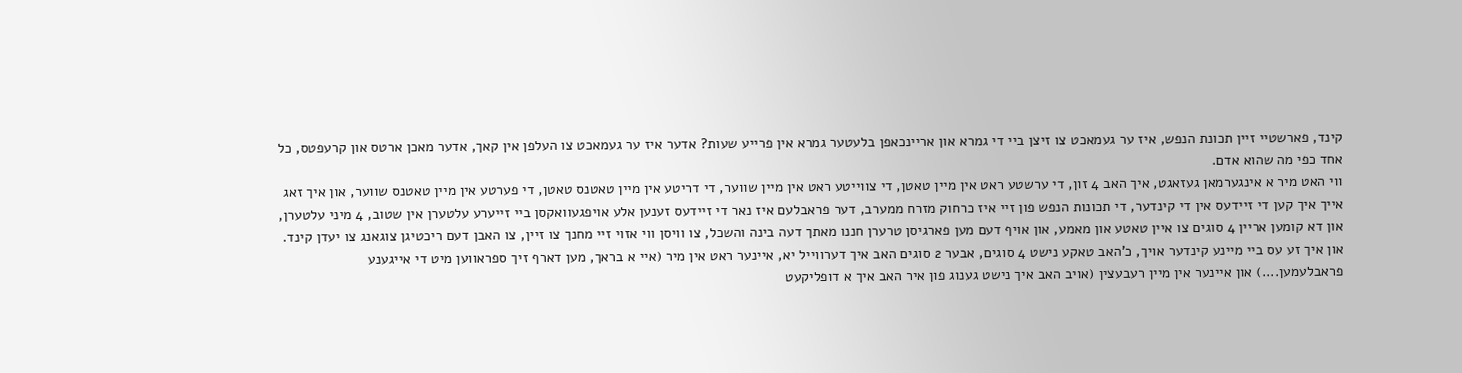קינד, פארשטיי זיין תכונת הנפש, איז ער געמאכט צו זיצן ביי די גמרא און אריינכאפן בלעטער גמרא אין פרייע שעות? אדער איז ער געמאכט צו העלפן אין קאך, אדער מאכן ארטס און קרעפטס, כל אחד כפי מה שהוא אדם.
ווי האט מיר א אינגערמאן געזאגט, איך האב 4 זון, די ערשטע ראט אין מיין טאטן, די צווייטע ראט אין מיין שווער, די דריטע אין מיין טאטנס טאטן, די פערטע אין מיין טאטנס שווער, און איך זאג אייך איך קען די זיידעס אין די קינדער, די תכונות הנפש פון זיי איז כרחוק מזרח ממערב, דער פראבלעם איז נאר די זיידעס זענען אלע אויפגעוואקסן ביי זייערע עלטערן אין שטוב, 4 מיני עלטערן, און דא קומען אריין 4 סוגים צו איין טאטע און מאמע, און אויף דעם מען פארגיסן טרערן חננו מאתך דעה בינה והשכל, צו וויסן ווי אזוי זיי מחנך צו זיין, צו האבן דעם ריכטיגן צוגאנג צו יעדן קינד.
און איך זע עס ביי מיינע קינדער אויך, כ'האב טאקע נישט 4 סוגים, אבער 2 סוגים האב איך דערווייל יא, איינער ראט אין מיר (איי א בראך, מען דארף זיך ספראווען מיט די אייגענע פראבלעמען....) און איינער אין מיין רעבעצין (אויב האב איך נישט גענוג פון איר האב איך א דופליקעט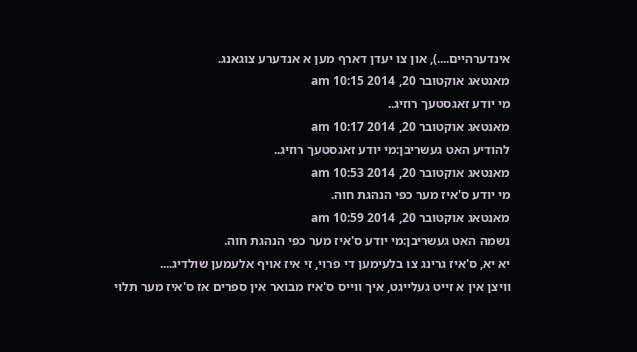אינדערהיים....), און צו יעדן דארף מען א אנדערע צוגאנג.
מאנטאג אוקטובר 20, 2014 10:15 am
מי יודע זאגסטעך רוזיג..
מאנטאג אוקטובר 20, 2014 10:17 am
להודיע האט געשריבן:מי יודע זאגסטעך רוזיג..
מאנטאג אוקטובר 20, 2014 10:53 am
מי יודע ס'איז מער כפי הנהגת חוה.
מאנטאג אוקטובר 20, 2014 10:59 am
נשמה האט געשריבן:מי יודע ס'איז מער כפי הנהגת חוה.
יא יא, ס'איז גרינג צו בלעימען די פרוי, זי איז אויף אלעמען שולדיג....
וויצן אין א זייט געלייגט, איך ווייס ס'איז מבואר אין ספרים אז ס'איז מער תלוי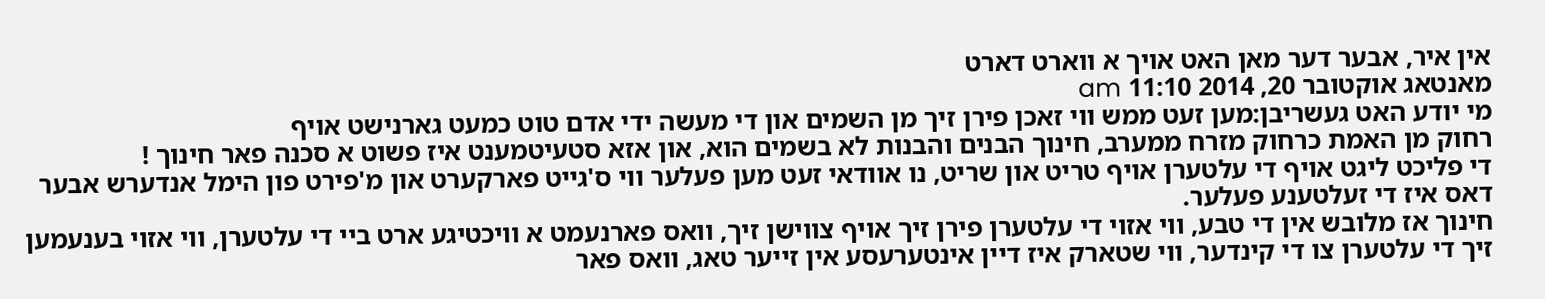אין איר, אבער דער מאן האט אויך א ווארט דארט
מאנטאג אוקטובר 20, 2014 11:10 am
מי יודע האט געשריבן:מען זעט ממש ווי זאכן פירן זיך מן השמים און די מעשה ידי אדם טוט כמעט גארנישט אויף
רחוק מן האמת כרחוק מזרח ממערב, חינוך הבנים והבנות לא בשמים הוא, און אזא סטעיטמענט איז פשוט א סכנה פאר חינוך !
די פליכט ליגט אויף די עלטערן אויף טריט און שריט, נו אוודאי זעט מען פעלער ווי ס'גייט פארקערט און מ'פירט פון הימל אנדערש אבער דאס איז די זעלטענע פעלער.
חינוך אז מלובש אין די טבע, ווי אזוי די עלטערן פירן זיך אויף צווישן זיך, וואס פארנעמט א וויכטיגע ארט ביי די עלטערן, ווי אזוי בענעמען זיך די עלטערן צו די קינדער, ווי שטארק איז דיין אינטערעסע אין זייער טאג, וואס פאר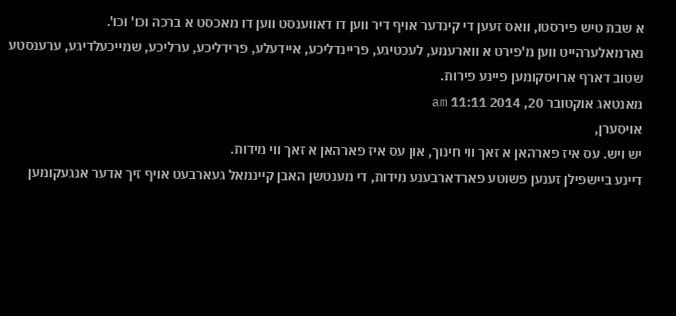א שבת טיש פירסטו, וואס זעען די קינדער אויף דיר ווען דו דאווענסט ווען דו מאכסט א ברכה וכו' וכו'.
נארמאלערהייט ווען מ'פירט א ווארעמע, לעכטיגע, פריינדליכע, איידעלע, פרידליכע, ערליכע, שמייכעלדיגע, ערענסטע שטוב דארף ארויסקומען פיינע פירות.
מאנטאג אוקטובר 20, 2014 11:11 am
אויסערן,
יש ויש. עס איז פארהאן א זאך ווי חינוך, און עס איז פארהאן א זאך ווי מידות.
דיינע ביישפילן זענען פשוטע פארדארבענע מידות, די מענטשן האבן קיינמאל געארבעט אויף זיך אדער אנגעקומען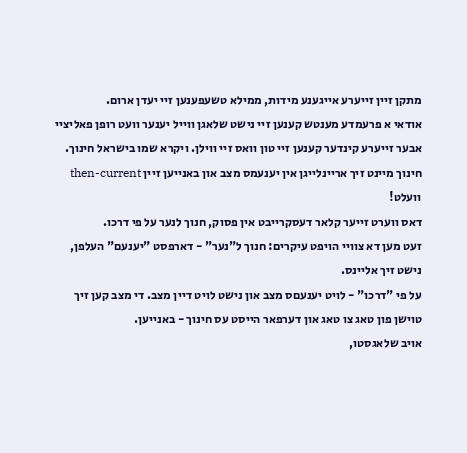מתקן זיין זייערע אייגענע מידות, ממילא טשעפענען זיי יעדן ארום.
אודאי א פרעמדע מענטש קענען זיי נישט שלאגן ווייל יענער וועט רופן פאליציי אבער זייערע קינדער קענען זיי טון וואס זיי ווילן. ויקרא שמו בישראל חינוך.
חינוך מיינט זיך אריינלייגן אין יענעמס מצב און באנייען זיין then-current וועלט!
דאס ווערט זייער קלאר דעסקרייבט אין פסוק, חנוך לנער על פי דרכו.
זעט מען דא צוויי הויפט עיקרים: חנוך ל"נער" - דארפסט "יענעם" העלפן, נישט זיך אליינס.
על פי "דרכו" - לויט יענעםס מצב און נישט לויט דיין מצב. די מצב קען זיך טוישן פון טאג צו טאג און דערפאר הייסט עס חינוך - באנייען.
אויב שלאגסטו,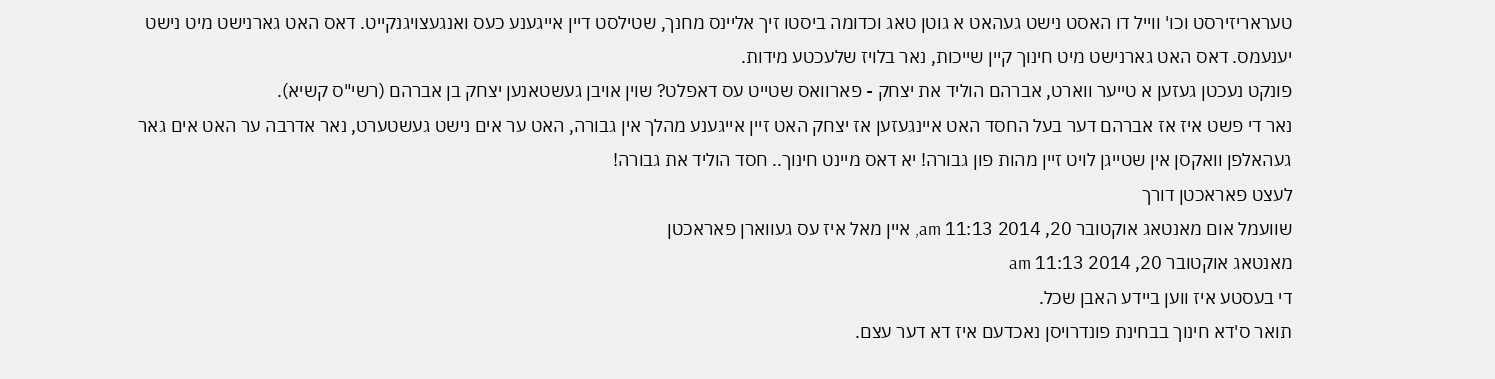טעראריזירסט וכו' ווייל דו האסט נישט געהאט א גוטן טאג וכדומה ביסטו זיך אליינס מחנך, שטילסט דיין אייגענע כעס ואנגעצויגנקייט. דאס האט גארנישט מיט נישט יענעמס. דאס האט גארנישט מיט חינוך קיין שייכות, נאר בלויז שלעכטע מידות.
פונקט נעכטן געזען א טייער ווארט, אברהם הוליד את יצחק - פארוואס שטייט עס דאפלט? שוין אויבן געשטאנען יצחק בן אברהם (רשי"ס קשיא).
נאר די פשט איז אז אברהם דער בעל החסד האט איינגעזען אז יצחק האט זיין אייגענע מהלך אין גבורה, האט ער אים נישט געשטערט, נאר אדרבה ער האט אים גאר געהאלפן וואקסן אין שטייגן לויט זיין מהות פון גבורה! יא דאס מיינט חינוך.. חסד הוליד את גבורה!
לעצט פאראכטן דורך
שוועמל אום מאנטאג אוקטובר 20, 2014 11:13 am, איין מאל איז עס געווארן פאראכטן
מאנטאג אוקטובר 20, 2014 11:13 am
די בעסטע איז ווען ביידע האבן שכל.
תואר ס'דא חינוך בבחינת פונדרויסן נאכדעם איז דא דער עצם.